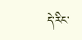དེ་རིང་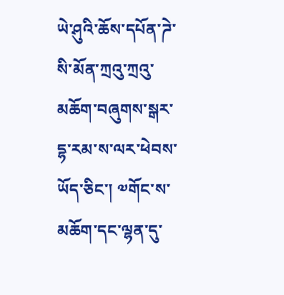ཡེ་ཤུའི་ཆོས་དཔོན་ཌེ་སི་མོན་ཀྲའུ་ཀྲའུ་མཆོག་བཞུགས་སྒར་དྷ་རམ་ས་ལར་ཕེབས་ཡོད་ཅིང་། ༧གོང་ས་མཆོག་དང་ལྷན་དུ་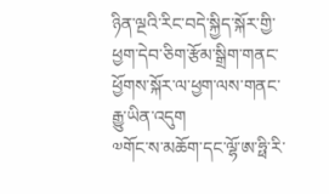ཉིན་ལྔའི་རིང་བདེ་སྐྱིད་སྐོར་གྱི་ཕྱག་དེབ་ཅིག་རྩོམ་སྒྲིག་གནང་ཕྱོགས་སྐོར་ལ་ཕྱག་ལས་གནང་རྒྱུ་ཡིན་འདུག
༧གོང་ས་མཆོག་དང་ལྷོ་ཨ་ཧྥི་རི་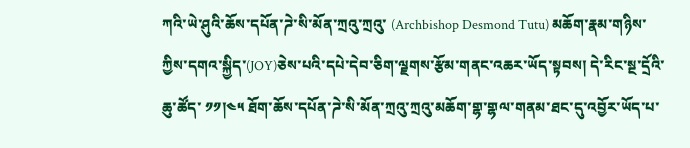ཀའི་ཡེ་ཤུའི་ཆོས་དཔོན་ཌེ་སི་མོན་ཀྲའུ་ཀྲའུ་ (Archbishop Desmond Tutu) མཆོག་རྣམ་གཉིས་ཀྱིས་དགའ་སྐྱིད་(JOY)ཅེས་པའི་དཔེ་དེབ་ཅིག་ལྗགས་རྩོམ་གནང་འཆར་ཡོད་སྟབས། དེ་རིང་སྔ་དྲོའི་ཆུ་ཚོད་ ༡༡།༤༥ ཐོག་ཆོས་དཔོན་ཌེ་སི་མོན་ཀྲའུ་ཀྲའུ་མཆོག་གྷ་གྷལ་གནམ་ཐང་དུ་འབྱོར་ཡོད་པ་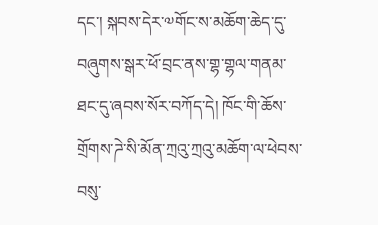དང་། སྐབས་དེར་༧གོང་ས་མཆོག་ཆེད་དུ་བཞུགས་སྒར་ཕོ་བྲང་ནས་གྷ་གྷལ་གནམ་ཐང་དུ་ཞབས་སོར་བཀོད་དེ། ཁོང་གི་ཆོས་གྲོགས་ཌེ་སི་མོན་ཀྲའུ་ཀྲའུ་མཆོག་ལ་ཕེབས་བསུ་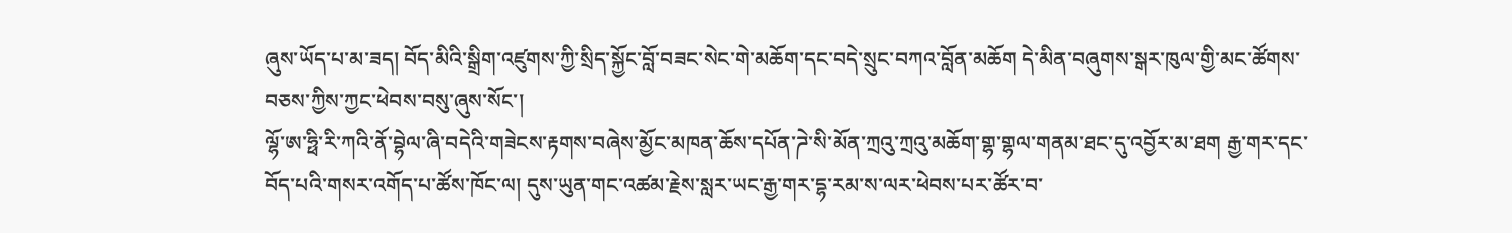ཞུས་ཡོད་པ་མ་ཟད། བོད་མིའི་སྒྲིག་འཛུགས་ཀྱི་སྲིད་སྐྱོང་བློ་བཟང་སེང་གེ་མཆོག་དང་བདེ་སྲུང་བཀའ་བློན་མཆོག དེ་མིན་བཞུགས་སྒར་ཁུལ་གྱི་མང་ཚོགས་བཅས་ཀྱིས་ཀྱང་ཕེབས་བསུ་ཞུས་སོང་།
ལྷོ་ཨ་ཧྥི་རི་ཀའི་ནོ་བྷེལ་ཞི་བདེའི་གཟེངས་རྟགས་བཞེས་མྱོང་མཁན་ཆོས་དཔོན་ཌེ་སི་མོན་ཀྲའུ་ཀྲའུ་མཆོག་གྷ་གྷལ་གནམ་ཐང་དུ་འབྱོར་མ་ཐག རྒྱ་གར་དང་བོད་པའི་གསར་འགོད་པ་ཚོས་ཁོང་ལ། དུས་ཡུན་གང་འཚམ་རྗེས་སླར་ཡང་རྒྱ་གར་དྷ་རམ་ས་ལར་ཕེབས་པར་ཚོར་བ་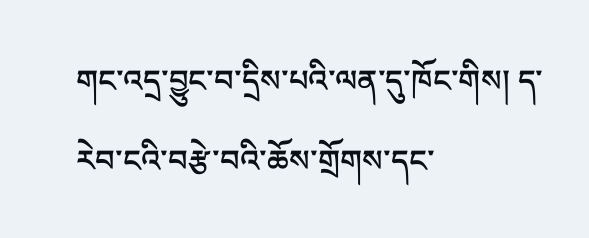གང་འདྲ་བྱུང་བ་དྲིས་པའི་ལན་དུ་ཁོང་གིས། ད་རེབ་ངའི་བརྩེ་བའི་ཆོས་གྲོགས་དང་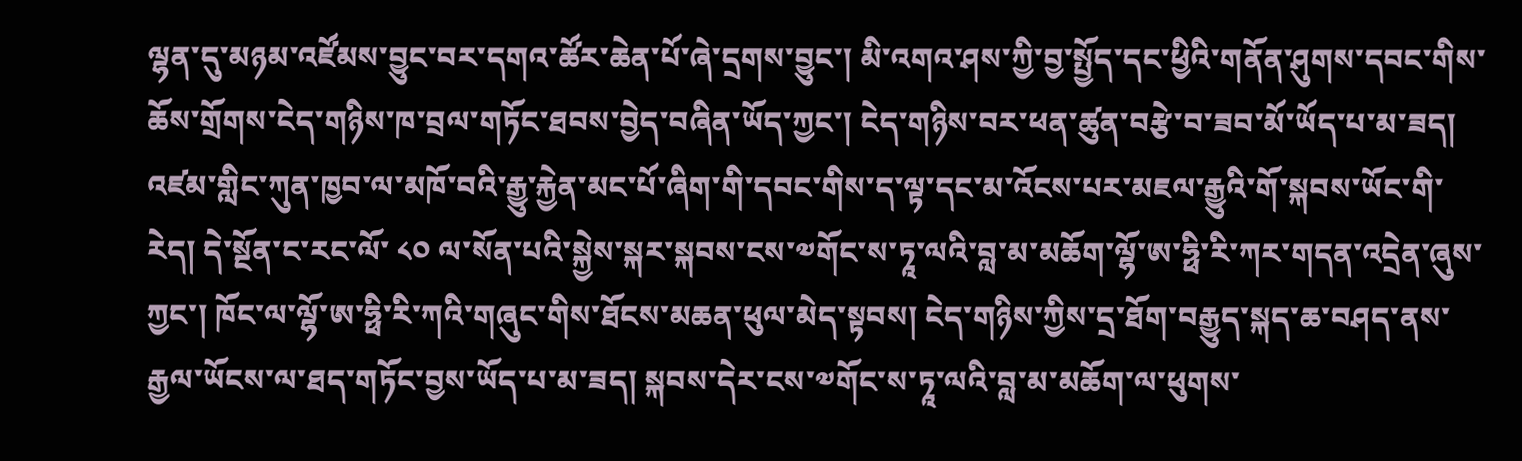ལྷན་དུ་མཉམ་འཛོམས་བྱུང་བར་དགའ་ཚོར་ཆེན་པོ་ཞེ་དྲགས་བྱུང་། མི་འགའ་ཤས་ཀྱི་བྱ་སྤྱོད་དང་ཕྱིའི་གནོན་ཤུགས་དབང་གིས་ཆོས་གྲོགས་ངེད་གཉིས་ཁ་བྲལ་གཏོང་ཐབས་བྱེད་བཞིན་ཡོད་ཀྱང་། ངེད་གཉིས་བར་ཕན་ཚུན་བརྩེ་བ་ཟབ་མོ་ཡོད་པ་མ་ཟད། འཛམ་གླིང་ཀུན་ཁྱབ་ལ་མཁོ་བའི་རྒྱུ་རྐྱེན་མང་པོ་ཞིག་གི་དབང་གིས་ད་ལྟ་དང་མ་འོངས་པར་མཇལ་རྒྱུའི་གོ་སྐབས་ཡོང་གི་རེད། དེ་སྔོན་ང་རང་ལོ་ ༨༠ ལ་སོན་པའི་སྐྱེས་སྐར་སྐབས་ངས་༧གོང་ས་ཏཱ་ལའི་བླ་མ་མཆོག་ལྷོ་ཨ་ཧྥི་རི་ཀར་གདན་འདྲེན་ཞུས་ཀྱང་། ཁོང་ལ་ལྷོ་ཨ་ཧྥི་རི་ཀའི་གཞུང་གིས་ཐོངས་མཆན་ཕུལ་མེད་སྟབས། ངེད་གཉིས་ཀྱིས་དྲ་ཐོག་བརྒྱུད་སྐད་ཆ་བཤད་ནས་རྒྱལ་ཡོངས་ལ་ཐད་གཏོང་བྱས་ཡོད་པ་མ་ཟད། སྐབས་དེར་ངས་༧གོང་ས་ཏཱ་ལའི་བླ་མ་མཆོག་ལ་ཕུགས་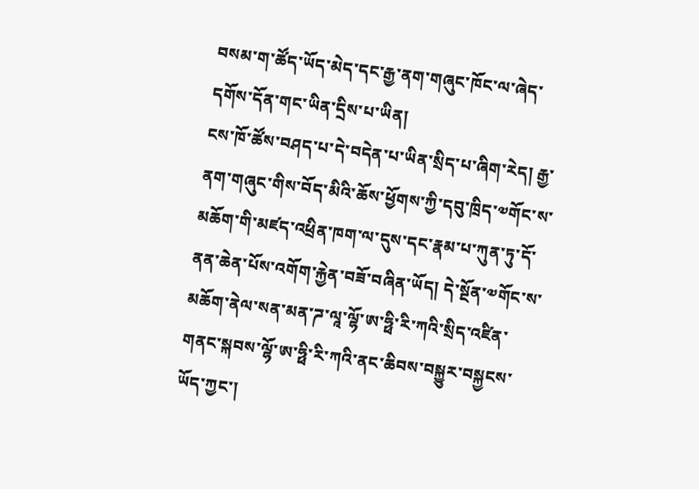བསམ་ག་ཚོད་ཡོད་མེད་དང་རྒྱ་ནག་གཞུང་ཁོང་ལ་ཞེད་དགོས་དོན་གང་ཡིན་དྲིས་པ་ཡིན།
ངས་ཁོ་ཚོས་བཤད་པ་དེ་བདེན་པ་ཡིན་སྲིད་པ་ཞིག་རེད། རྒྱ་ནག་གཞུང་གིས་བོད་མིའི་ཆོས་ཕྱོགས་ཀྱི་དབུ་ཁྲིད་༧གོང་ས་མཆོག་གི་མཛད་འཕྲིན་ཁག་ལ་དུས་དང་རྣམ་པ་ཀུན་ཏུ་དོ་ནན་ཆེན་པོས་འགོག་རྐྱེན་བཟོ་བཞིན་ཡོད། དེ་སྔོན་༧གོང་ས་མཆོག་ནེལ་སན་མན་ཌ་ལཱ་ལྷོ་ཨ་ཧྥི་རི་ཀའི་སྲིད་འཛིན་གནང་སྐབས་ལྷོ་ཨ་ཧྥི་རི་ཀའི་ནང་ཆིབས་བསྐྱུར་བསྐྱངས་ཡོད་ཀྱང་།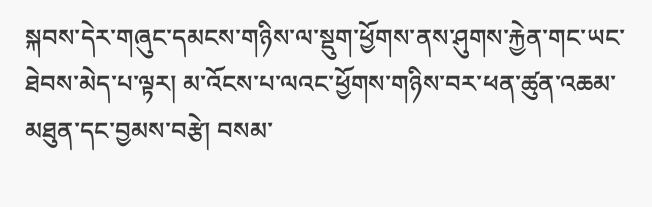སྐབས་དེར་གཞུང་དམངས་གཉིས་ལ་སྡུག་ཕྱོགས་ནས་ཤུགས་རྐྱེན་གང་ཡང་ཐེབས་མེད་པ་ལྟར། མ་འོངས་པ་ལའང་ཕྱོགས་གཉིས་བར་ཕན་ཚུན་འཆམ་མཐུན་དང་བྱམས་བརྩེ། བསམ་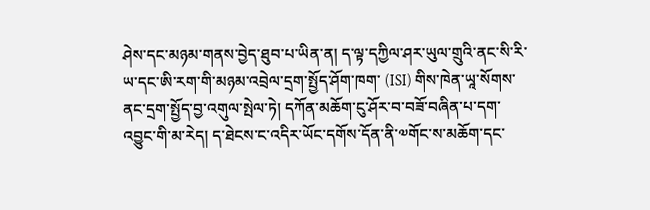ཤེས་དང་མཉམ་གནས་བྱེད་ཐུབ་པ་ཡིན་ན། ད་ལྟ་དཀྱིལ་ཤར་ཡུལ་གྲུའི་ནང་སི་རི་ཡ་དང་ཨི་རག་གི་མཉམ་འབྲེལ་དྲག་སྤྱོད་ཤོག་ཁག་ (ISI) གིས་ཁེན་ཡཱ་སོགས་ནང་དྲག་སྤྱོད་བྱ་འགུལ་སྤེལ་ཏེ། དཀོན་མཆོག་ངུ་ཤོར་བ་བཟོ་བཞིན་པ་དག་འབྱུང་གི་མ་རེད། ད་ཐེངས་ང་འདིར་ཡོང་དགོས་དོན་ནི་༧གོང་ས་མཆོག་དང་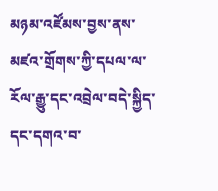མཉམ་འཛོམས་བྱས་ནས་མཛའ་གྲོགས་ཀྱི་དཔལ་ལ་རོལ་རྒྱུ་དང་འབྲེལ་བདེ་སྐྱིད་དང་དགའ་བ་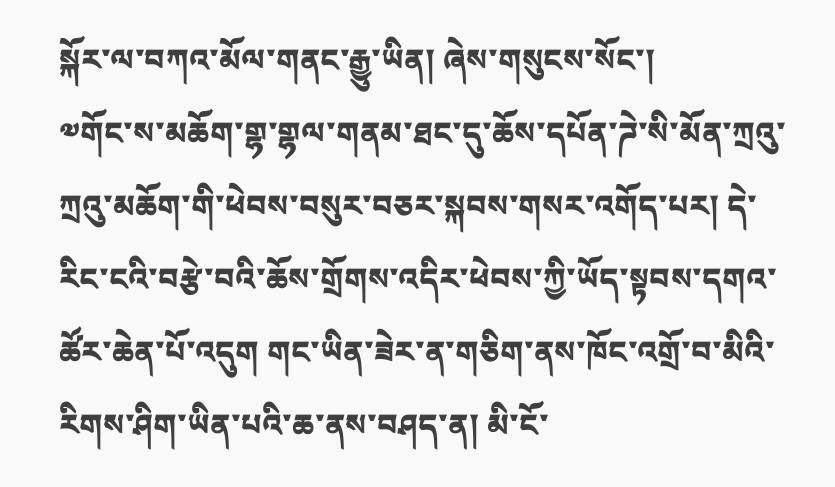སྐོར་ལ་བཀའ་མོལ་གནང་རྒྱུ་ཡིན། ཞེས་གསུངས་སོང་།
༧གོང་ས་མཆོག་གྷ་གྷལ་གནམ་ཐང་དུ་ཆོས་དཔོན་ཌེ་སི་མོན་ཀྲའུ་ཀྲའུ་མཆོག་གི་ཕེབས་བསུར་བཅར་སྐབས་གསར་འགོད་པར། དེ་རིང་ངའི་བརྩེ་བའི་ཆོས་གྲོགས་འདིར་ཕེབས་ཀྱི་ཡོད་སྟབས་དགའ་ཚོར་ཆེན་པོ་འདུག གང་ཡིན་ཟེར་ན་གཅིག་ནས་ཁོང་འགྲོ་བ་མིའི་རིགས་ཤིག་ཡིན་པའི་ཆ་ནས་བཤད་ན། མི་ངོ་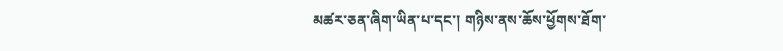མཚར་ཅན་ཞིག་ཡིན་པ་དང་། གཉིས་ནས་ཆོས་ཕྱོགས་ཐོག་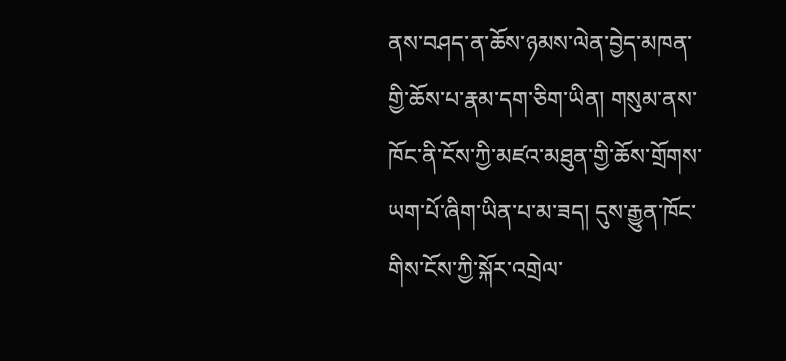ནས་བཤད་ན་ཆོས་ཉམས་ལེན་བྱེད་མཁན་གྱི་ཆོས་པ་རྣམ་དག་ཅིག་ཡིན། གསུམ་ནས་ཁོང་ནི་ངོས་ཀྱི་མཛའ་མཐུན་གྱི་ཆོས་གྲོགས་ཡག་པོ་ཞིག་ཡིན་པ་མ་ཟད། དུས་རྒྱུན་ཁོང་གིས་ངོས་ཀྱི་སྐོར་འགྲེལ་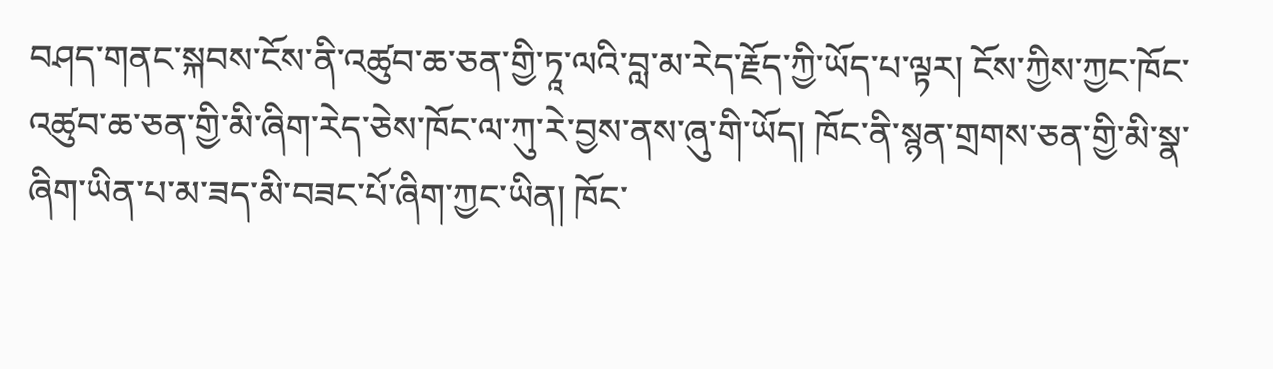བཤད་གནང་སྐབས་ངོས་ནི་འཚུབ་ཆ་ཅན་གྱི་ཏཱ་ལའི་བླ་མ་རེད་རྗོད་ཀྱི་ཡོད་པ་ལྟར། ངོས་ཀྱིས་ཀྱང་ཁོང་འཚུབ་ཆ་ཅན་གྱི་མི་ཞིག་རེད་ཅེས་ཁོང་ལ་ཀུ་རེ་བྱས་ནས་ཞུ་གི་ཡོད། ཁོང་ནི་སྙན་གྲགས་ཅན་གྱི་མི་སྣ་ཞིག་ཡིན་པ་མ་ཟད་མི་བཟང་པོ་ཞིག་ཀྱང་ཡིན། ཁོང་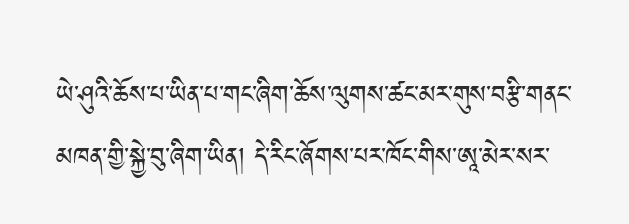ཡེ་ཤུའི་ཆོས་པ་ཡིན་པ་གང་ཞིག་ཆོས་ལུགས་ཚང་མར་གུས་བརྩི་གནང་མཁན་གྱི་སྐྱེ་བུ་ཞིག་ཡིན། དེ་རིང་ཞོགས་པར་ཁོང་གིས་ཨཱ་མེར་སར་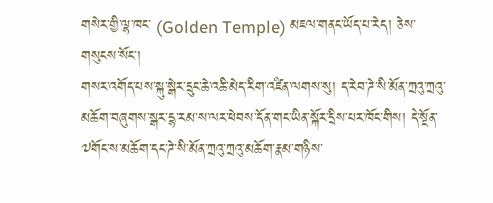གསེར་གྱི་ལྷ་ཁང་ (Golden Temple) མཇལ་གནང་ཡོད་པ་རེད། ཅེས་གསུངས་སོང་།
གསར་འགོད་པས་སྐུ་སྒེར་དྲུང་ཆེ་འཆི་མེད་རིག་འཛིན་ལགས་སུ། ད་རེབ་ཌེ་སི་མོན་ཀྲའུ་ཀྲའུ་མཆོག་བཞུགས་སྒར་དྷ་རམ་ས་ལར་ཕེབས་དོན་གང་ཡིན་སྐོར་དྲིས་པར་ཁོང་གིས། དེ་སྔོན་༧གོང་ས་མཆོག་དང་ཌེ་སི་མོན་ཀྲའུ་ཀྲའུ་མཆོག་རྣམ་གཉིས་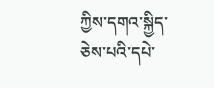ཀྱིས་དགའ་སྐྱིད་ཅེས་པའི་དཔེ་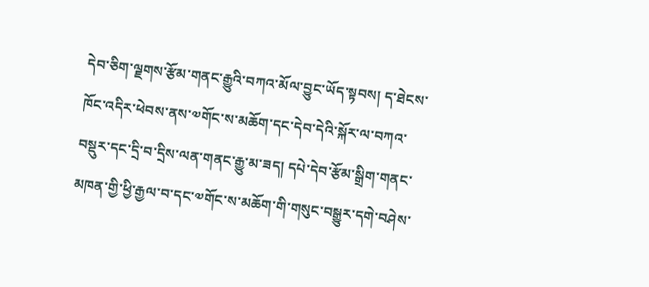དེབ་ཅིག་ལྗགས་རྩོམ་གནང་རྒྱུའི་བཀའ་མོལ་བྱུང་ཡོད་སྟབས། ད་ཐེངས་ཁོང་འདིར་ཕེབས་ནས་༧གོང་ས་མཆོག་དང་དེབ་དེའི་སྐོར་ལ་བཀའ་བསྡུར་དང་དྲི་བ་དྲིས་ལན་གནང་རྒྱུ་མ་ཟད། དཔེ་དེབ་རྩོམ་སྒྲིག་གནང་མཁན་གྱི་ཕྱི་རྒྱལ་བ་དང་༧གོང་ས་མཆོག་གི་གསུང་བསྒྱུར་དགེ་བཤེས་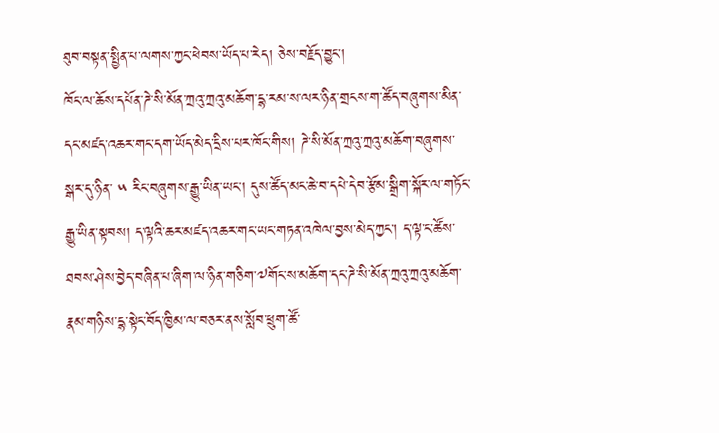ཐུབ་བསྟན་སྤྱིན་པ་ལགས་ཀྱང་ཕེབས་ཡོད་པ་རེད། ཅེས་བརྗོད་བྱུང་།
ཁོང་ལ་ཆོས་དཔོན་ཌེ་སི་མོན་ཀྲའུ་ཀྲའུ་མཆོག་དྷ་རམ་ས་ལར་ཉིན་གྲངས་ག་ཚོད་བཞུགས་མིན་དང་མཛད་འཆར་གང་དག་ཡོད་མེད་དྲིས་པར་ཁོང་གིས། ཌེ་སི་མོན་ཀྲའུ་ཀྲའུ་མཆོག་བཞུགས་སྒར་དུ་ཉིན་ ༥ རིང་བཞུགས་རྒྱུ་ཡིན་ཡང་། དུས་ཚོད་མང་ཆེ་བ་དཔེ་དེབ་རྩོམ་སྒྲིག་སྐོར་ལ་གཏོང་རྒྱུ་ཡིན་སྟབས། ད་ལྟའི་ཆར་མཛད་འཆར་གང་ཡང་གཏན་འཁེལ་བྱས་མེད་ཀྱང་། ད་ལྟ་ང་ཚོས་ཐབས་ཤེས་བྱེད་བཞིན་པ་ཞིག་ལ་ཉིན་གཅིག་༧གོང་ས་མཆོག་དང་ཌེ་སི་མོན་ཀྲའུ་ཀྲའུ་མཆོག་རྣམ་གཉིས་དྷ་སྟེང་བོད་ཁྱིམ་ལ་བཅར་ནས་སློབ་ཕྲུག་ཚོ་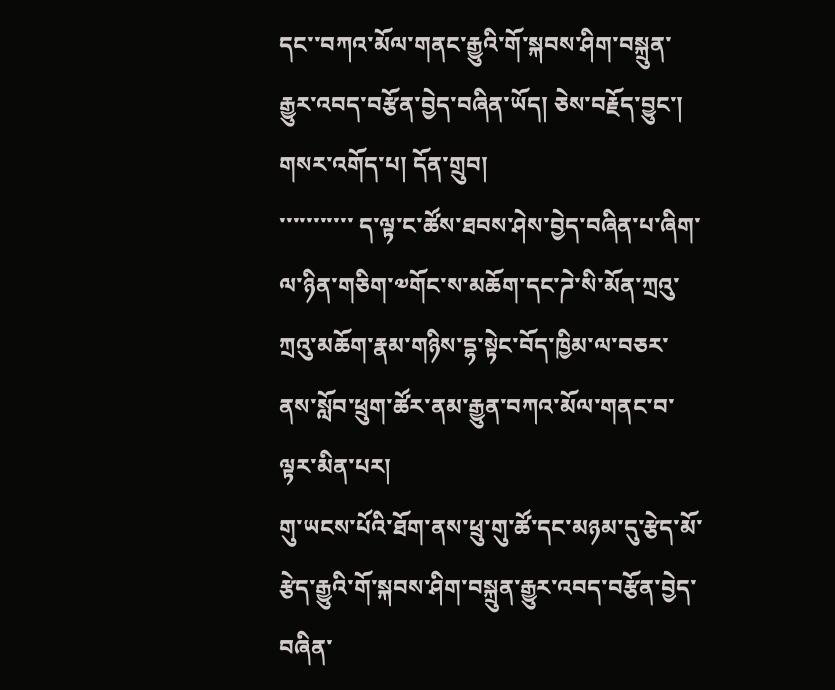དང་་བཀའ་མོལ་གནང་རྒྱུའི་གོ་སྐབས་ཤིག་བསྐྲུན་རྒྱུར་འབད་བརྩོན་བྱེད་བཞིན་ཡོད། ཅེས་བརྗོད་བྱུང་།
གསར་འགོད་པ། དོན་གྲུབ།
་་་་་་་་་་་ ད་ལྟ་ང་ཚོས་ཐབས་ཤེས་བྱེད་བཞིན་པ་ཞིག་ལ་ཉིན་གཅིག་༧གོང་ས་མཆོག་དང་ཌེ་སི་མོན་ཀྲའུ་ཀྲའུ་མཆོག་རྣམ་གཉིས་དྷ་སྟེང་བོད་ཁྱིམ་ལ་བཅར་ནས་སློབ་ཕྲུག་ཚོར་ནམ་རྒྱུན་བཀའ་མོལ་གནང་བ་ལྟར་མིན་པར།
གུ་ཡངས་པོའི་ཐོག་ནས་ཕྲུ་གུ་ཚོ་དང་མཉམ་དུ་རྩེད་མོ་རྩེད་རྒྱུའི་གོ་སྐབས་ཤིག་བསྐྲུན་རྒྱུར་འབད་བརྩོན་བྱེད་བཞིན་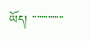ཡོད། ་་་་་་་་་་་་་་